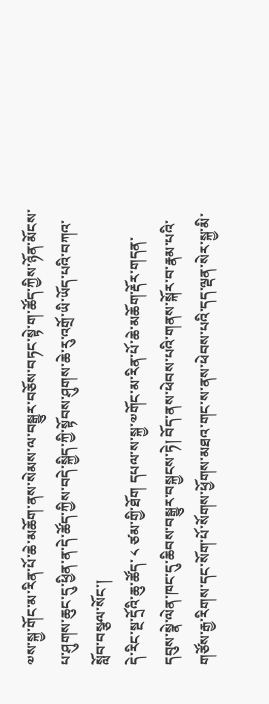༧ས་སྐྱ་གོང་མ་རིན་པོ་ཆེ་མཆོག་ནས་སེམས་ལ་བསྒྱུར་བཅོས་བཏང་སྟེ་ག་ཚོད་ཀྱིས་ཉོན་མོངས་པ་ཤུགས་ཆུང་དུ་ཕྱིན་ན་དེ་ཚོད་ཀྱིས་བདེ་སྐྱིད་ཀྱི་སྟོབས་ཤུགས་ཆེ་རུ་འགྲོ་ཡི་ཡོད་པའི་བཀའ་སློབ་བསྩལ་སོང་།
དེ་རིང་སྔ་དྲོའི་ཆུ་ཚོད་ ༨ ཙམ་གྱི་ཐོག དཔལ་ས་སྐྱ་༧གོང་མ་རིན་པོ་ཆེ་མཆོག་རྡོར་གདན་དབུས་སྣེ་ལེན་ཁང་དུ་ཆིབས་བསྒྱུར་བསྐྱངས་ཏེ། བོད་ནས་ཕེབས་པའི་གནས་སྐོར་བ་རྣམ་པའི་གཙོས་རྒྱ་རིགས་དང་སོག་པོ་སོགས་ཕྱོགས་མཐའ་གང་ས་ནས་ཕེབས་པའི་དད་ལྡན་སེར་སྐྱ་མི་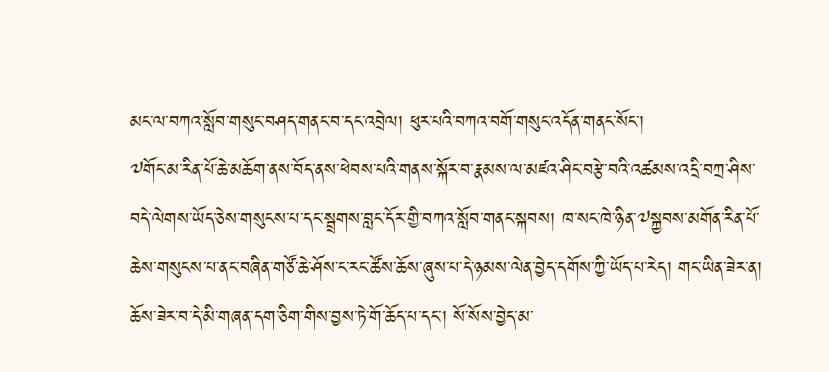མང་ལ་བཀའ་སློབ་གསུང་བཤད་གནང་བ་དང་འབྲེལ། ཕུར་པའི་བཀའ་བགོ་གསུང་འདོན་གནང་སོང་།
༧གོང་མ་རིན་པོ་ཆེ་མཆོག་ནས་བོད་ནས་ཕེབས་པའི་གནས་སྐོར་བ་རྣམས་ལ་མཛའ་ཤིང་བརྩེ་བའི་འཚམས་འདྲི་བཀྲ་ཤིས་བདེ་ལེགས་ཡོད་ཅེས་གསུངས་པ་དང་སྦྲགས་བླང་དོར་གྱི་བཀའ་སློབ་གནང་སྐབས། ཁ་སང་ཁེ་ཉིན་༧སྐྱབས་མགོན་རིན་པོ་ཆེས་གསུངས་པ་ནང་བཞིན་གཙོ་ཆེ་ཤོས་ང་རང་ཚོས་ཆོས་ཞུས་པ་དེ་ཉམས་ལེན་བྱེད་དགོས་ཀྱི་ཡོད་པ་རེད། གང་ཡིན་ཟེར་ན། ཆོས་ཟེར་བ་དེ་མི་གཞན་དག་ཅིག་གིས་བྱས་ཏེ་གོ་ཆོད་པ་དང་། སོ་སོས་བྱེད་མ་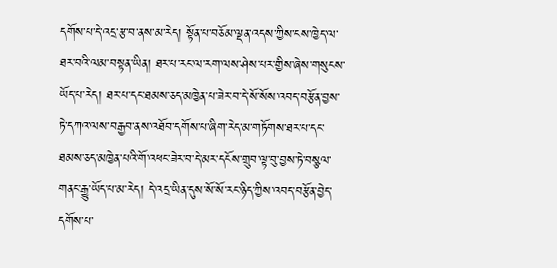དགོས་པ་དེ་འདྲ་རྩ་བ་ནས་མ་རེད། སྟོན་པ་བཅོམ་ལྡན་འདས་ཀྱིས་ངས་ཁྱེད་ལ་ཐར་བའི་ལམ་བསྟན་ཡིན། ཐར་པ་རང་ལ་རག་ལས་ཤེས་པར་གྱིས་ཞེས་གསུངས་ཡོད་པ་རེད། ཐར་པ་དང་ཐམས་ཅད་མཁྱེན་པ་ཟེར་བ་དེ་སོ་སོས་འབད་བརྩོན་བྱས་ཏེ་དཀའ་ལས་བརྒྱབ་ནས་འཐོབ་དགོས་པ་ཞིག་རེད་མ་གཏོགས་ཐར་པ་དང་ཐམས་ཅད་མཁྱེན་པའི་གོ་འཕང་ཟེར་བ་དེ་མར་དངོས་གྲུབ་ལྟ་བུ་བྱས་ཏེ་བསྩལ་གནང་རྒྱུ་ཡོད་པ་མ་རེད། དེ་འདྲ་ཡིན་དུས་སོ་སོ་རང་ཉིད་ཀྱིས་འབད་བརྩོན་བྱེད་དགོས་པ་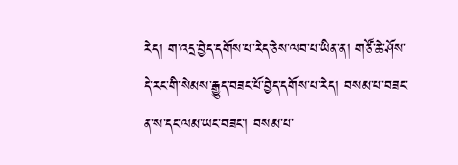རེད། ག་འདྲ་བྱེད་དགོས་པ་རེད་ཅེས་ལབ་པ་ཡིན་ན། གཙོ་ཆེ་ཤོས་དེ་རང་གི་སེམས་རྒྱུད་བཟང་པོ་བྱེད་དགོས་པ་རེད། བསམ་པ་བཟང་ན་ས་དང་ལམ་ཡང་བཟང་། བསམ་པ་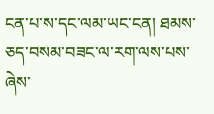ངན་པ་ས་དང་ལམ་ཡང་ངན། ཐམས་ཅད་བསམ་བཟང་ལ་རག་ལས་པས་ཞེས་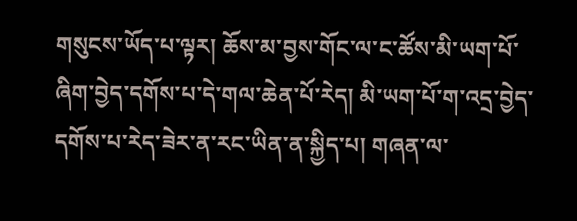གསུངས་ཡོད་པ་ལྟར། ཆོས་མ་བྱས་གོང་ལ་ང་ཚོས་མི་ཡག་པོ་ཞིག་བྱེད་དགོས་པ་དེ་གལ་ཆེན་པོ་རེད། མི་ཡག་པོ་ག་འདྲ་བྱེད་དགོས་པ་རེད་ཟེར་ན་རང་ཡིན་ན་སྐྱིད་པ། གཞན་ལ་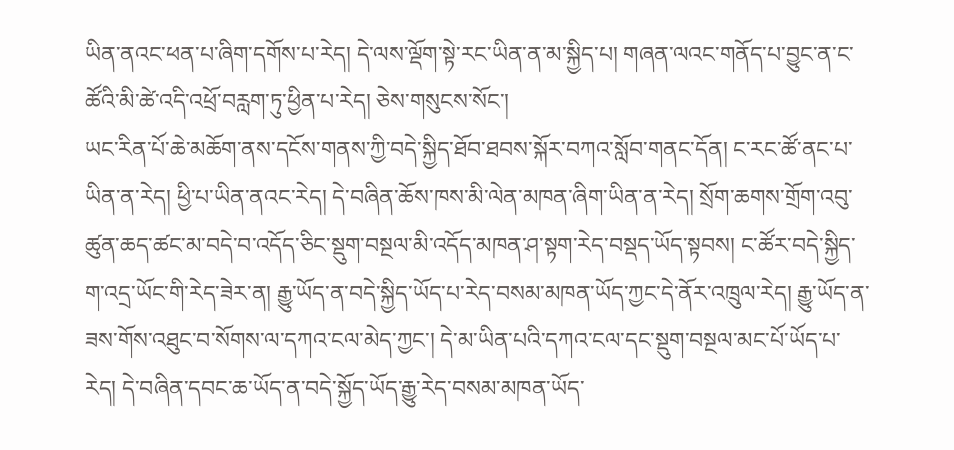ཡིན་ནའང་ཕན་པ་ཞིག་དགོས་པ་རེད། དེ་ལས་ལྡོག་སྟེ་རང་ཡིན་ན་མ་སྐྱིད་པ། གཞན་ལའང་གནོད་པ་བྱུང་ན་ང་ཚོའི་མི་ཚེ་འདི་འཕྲོ་བརླག་ཏུ་ཕྱིན་པ་རེད། ཅེས་གསུངས་སོང་།
ཡང་རིན་པོ་ཆེ་མཆོག་ནས་དངོས་གནས་ཀྱི་བདེ་སྐྱིད་ཐོབ་ཐབས་སྐོར་བཀའ་སློབ་གནང་དོན། ང་རང་ཚོ་ནང་པ་ཡིན་ན་རེད། ཕྱི་པ་ཡིན་ནའང་རེད། དེ་བཞིན་ཆོས་ཁས་མི་ལེན་མཁན་ཞིག་ཡིན་ན་རེད། སྲོག་ཆགས་གྲོག་འབུ་ཚུན་ཆད་ཚང་མ་བདེ་བ་འདོད་ཅིང་སྡུག་བསྔལ་མི་འདོད་མཁན་ཤ་སྟག་རེད་བསྡད་ཡོད་སྟབས། ང་ཚོར་བདེ་སྐྱིད་ག་འདྲ་ཡོང་གི་རེད་ཟེར་ན། རྒྱུ་ཡོད་ན་བདེ་སྐྱིད་ཡོད་པ་རེད་བསམ་མཁན་ཡོད་ཀྱང་དེ་ནོར་འཁྲུལ་རེད། རྒྱུ་ཡོད་ན་ཟས་གོས་འཐུང་བ་སོགས་ལ་དཀའ་ངལ་མེད་ཀྱང་། དེ་མ་ཡིན་པའི་དཀའ་ངལ་དང་སྡུག་བསྔལ་མང་པོ་ཡོད་པ་རེད། དེ་བཞིན་དབང་ཆ་ཡོད་ན་བདེ་སྐྱོད་ཡོད་རྒྱུ་རེད་བསམ་མཁན་ཡོད་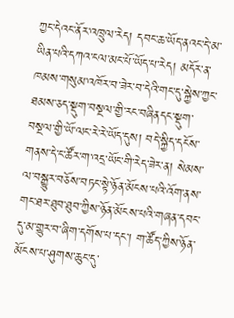ཀྱང་དེའང་ནོར་འཁྲུལ་རེད། དབང་ཆ་ཡོད་ནའང་དེ་མ་ཡིན་པའི་དཀའ་ངལ་མང་པོ་ཡོད་པ་རེད། མདོར་ན་ཁམས་གསུམ་འཁོར་བ་ཟེར་བ་དེའི་གང་དུ་སྐྱེས་ཀྱང་ཐམས་ཅད་སྡུག་བསྔལ་གྱི་རང་བཞིནདང་སྡུག་བསྔལ་གྱི་ཡོ་ལང་རེ་རེ་ཡོད་དུས། བདེ་སྐྱིད་དངོས་གནས་དེ་ང་ཚོར་ག་འདྲ་ཡོང་གི་རེད་ཟེར་ན། སེམས་ལ་བསྒྱུར་བཅོས་བཏང་སྟེ་ཉོན་མོངས་པའི་འོག་ནས་གང་ཐར་ཐུབ་ཐུབ་ཀྱིས་ཉོན་མོངས་པའི་གཞན་དབང་དུ་མ་གྱུར་བ་ཞིག་དགོས་པ་དང་། ག་ཚོད་ཀྱིས་ཉོན་མོངས་པ་ཤུགས་ཆུང་དུ་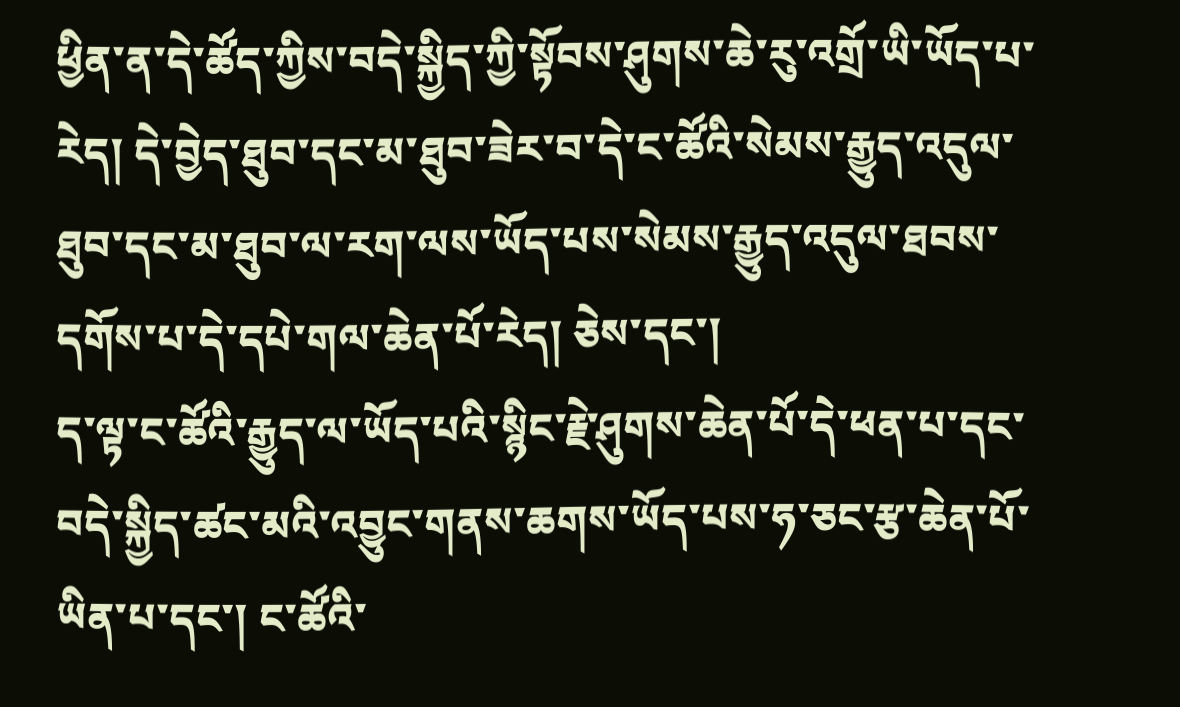ཕྱིན་ན་དེ་ཚོད་ཀྱིས་བདེ་སྐྱིད་ཀྱི་སྟོབས་ཤུགས་ཆེ་རུ་འགྲོ་ཡི་ཡོད་པ་རེད། དེ་བྱེད་ཐུབ་དང་མ་ཐུབ་ཟེར་བ་དེ་ང་ཚོའི་སེམས་རྒྱུད་འདུལ་ཐུབ་དང་མ་ཐུབ་ལ་རག་ལས་ཡོད་པས་སེམས་རྒྱུད་འདུལ་ཐབས་དགོས་པ་དེ་དཔེ་གལ་ཆེན་པོ་རེད། ཅེས་དང་།
ད་ལྟ་ང་ཚོའི་རྒྱུད་ལ་ཡོད་པའི་སྙིང་རྗེ་ཤུགས་ཆེན་པོ་དེ་ཕན་པ་དང་བདེ་སྐྱིད་ཚང་མའི་འབྱུང་གནས་ཆགས་ཡོད་པས་ཧ་ཅང་རྩ་ཆེན་པོ་ཡིན་པ་དང་། ང་ཚོའི་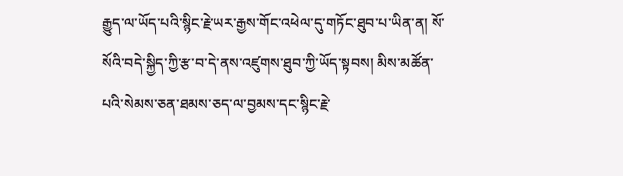རྒྱུད་ལ་ཡོད་པའི་སྙིང་རྗེ་ཡར་རྒྱས་གོང་འཕེལ་དུ་གཏོང་ཐུབ་པ་ཡིན་ན། སོ་སོའི་བདེ་སྐྱིད་ཀྱི་རྩ་བ་དེ་ནས་འཛུགས་ཐུབ་ཀྱི་ཡོད་སྟབས། མིས་མཚོན་པའི་སེམས་ཅན་ཐམས་ཅད་ལ་བྱམས་དང་སྙིང་རྗེ་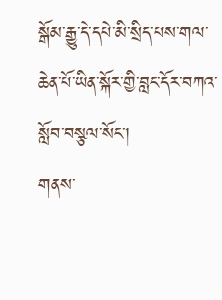སྒོམ་རྒྱུ་དེ་དཔེ་མི་སྲིད་པས་གལ་ཆེན་པོ་ཡིན་སྐོར་གྱི་བླང་དོར་བཀའ་སློབ་བསྩལ་སོང་།
གནས་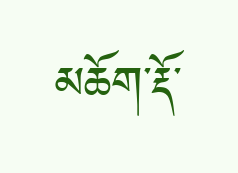མཆོག་རྡོ་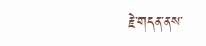རྗེ་གདན་ནས་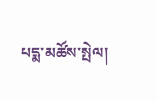པདྨ་མཚོས་སྤེལ།